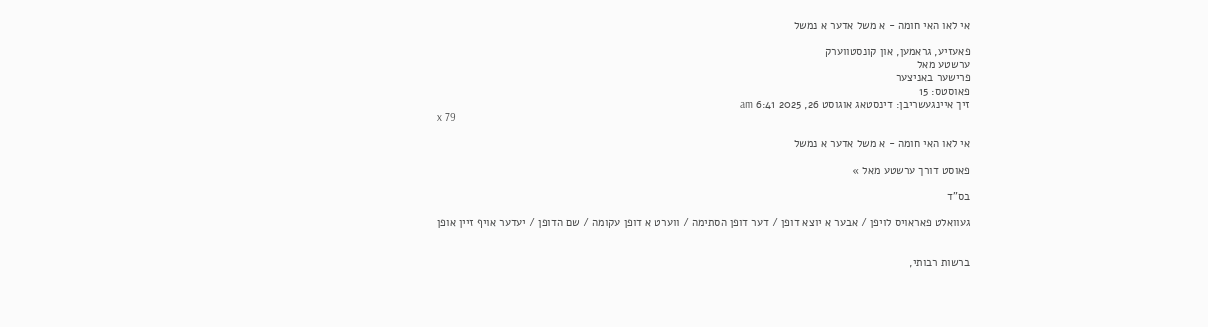אי לאו האי חומה - א משל אדער א נמשל

פאעזיע, גראמען, און קונסטווערק
ערשטע מאל
פרישער באניצער
פאוסטס: 15
זיך איינגעשריבן: דינסטאג אוגוסט 26, 2025 6:41 am
x 79

אי לאו האי חומה - א משל אדער א נמשל

פאוסט דורך ערשטע מאל »

בס"ד

געוואלט פאראויס לויפן / אבער א יוצא דופן / דער דופן הסתימה / ווערט א דופן עקומה / שם הדופן / יעדער אויף זיין אופן


ברשות רבותי,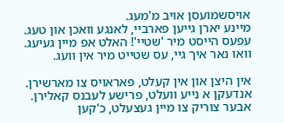אויסשמועסן אויב מ'מעג.
מיינע יארן גייען פארביי, לאנגע וואכן און טעג.
עפעס הייסט מיר 'שטיי'! האלט אפ מיין געיעג.
וואו נאר איך גיי, עס שטייט מיר אין וועג.

אין היצן און אין קעלט, פאראויס צו מארשירן.
אנדעקן א נייע וועלט, פרישע לעבנס קאלירן.
אבער צוריק צו מיין געצעלט, כ'קען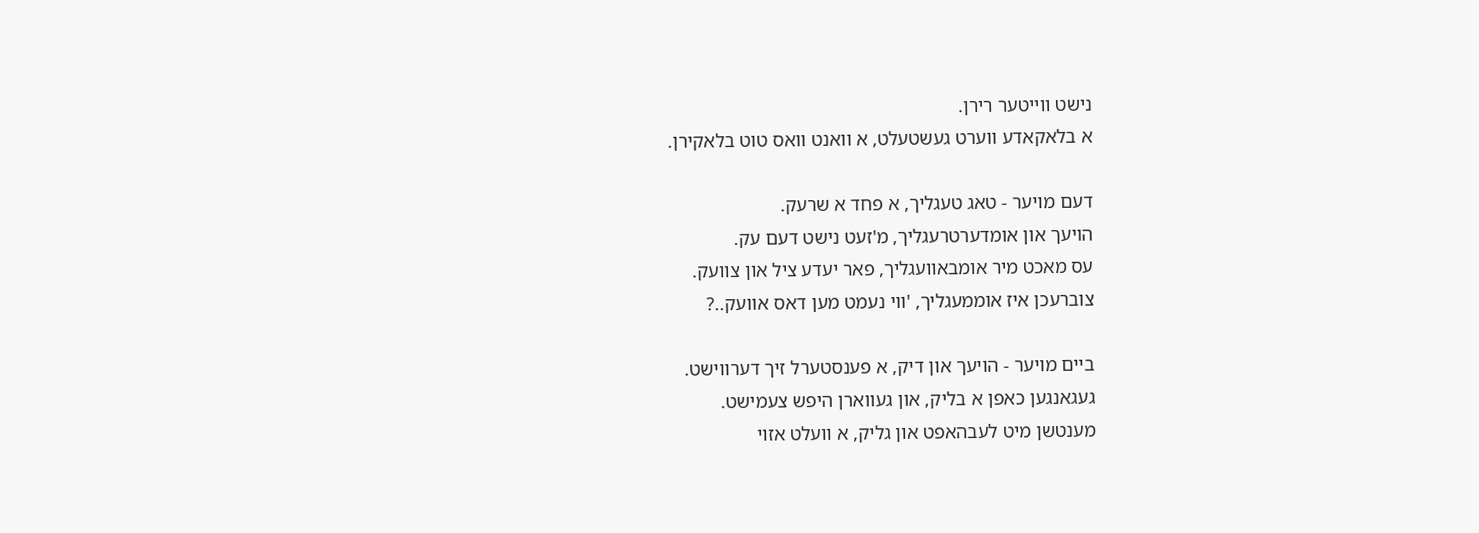נישט ווייטער רירן.
א בלאקאדע ווערט געשטעלט, א וואנט וואס טוט בלאקירן.

דעם מויער - טאג טעגליך, א פחד א שרעק.
הויעך און אומדערטרעגליך, מ'זעט נישט דעם עק.
עס מאכט מיר אומבאוועגליך, פאר יעדע ציל און צוועק.
צוברעכן איז אוממעגליך, 'ווי נעמט מען דאס אוועק..?

ביים מויער - הויעך און דיק, א פענסטערל זיך דערווישט.
געגאנגען כאפן א בליק, און געווארן היפש צעמישט.
מענטשן מיט לעבהאפט און גליק, א וועלט אזוי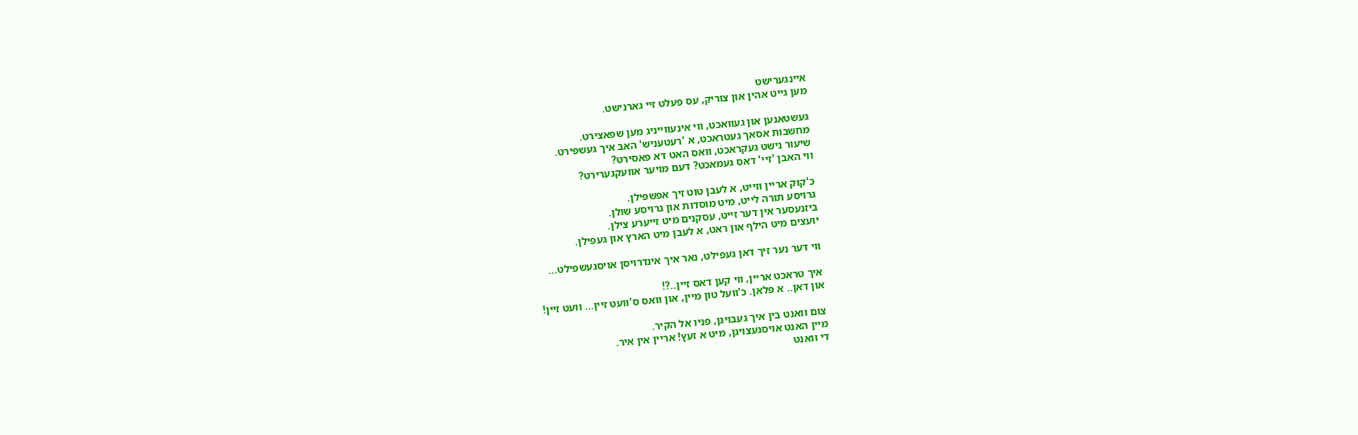איינגערישט
מען גייט אהין און צוריק, עס פעלט זיי גארנישט.

געשטאנען און געוואכט, ווי אינעווייניג מען שפאצירט.
מחשבות אסאך געטראכט, א 'רעטעניש' האב איך געשפירט.
שיעור נישט געקראכט, וואס האט דא פאסירט?
ווי האבן 'זיי' דאס געמאכט? דעם מויער אוועקגערירט?

כ'קוק אריין ווייט, א לעבן טוט זיך אפשפילן.
גרויסע תורה לייט, מיט מוסדות און גרויסע שולן.
ביזנעסער אין דער זייט, עסקנים מיט זייערע צילן.
יועצים מיט הילף און ראט, א לעבן מיט הארץ און געפילן.

ווי דער נער זיך דאן געפילט, נאר איך אינדרויסן אויסגעשפילט...

איך טראכט אריין, ווי קען דאס זיין..?!
און דאן.. א פלאן. כ'וועל טון מיין, און וואס ס'וועט זיין... וועט זיין!

צום וואנט בין איך געבויגן, פניו אל הקיר.
מיין האנט אויסגעצויגן, מיט א זעץ! אריין אין איר.
די וואנט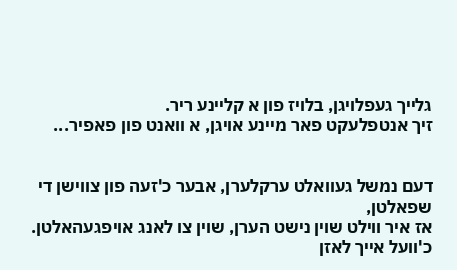גלייך געפלויגן, בלויז פון א קליינע ריר.
זיך אנטפלעקט פאר מיינע אויגן, א וואנט פון פאפיר...


דעם נמשל געוואלט ערקלערן, אבער כ'זעה פון צווישן די שפאלטן,
אז איר ווילט שוין נישט הערן, שוין צו לאנג אויפגעהאלטן.
כ'וועל אייך לאזן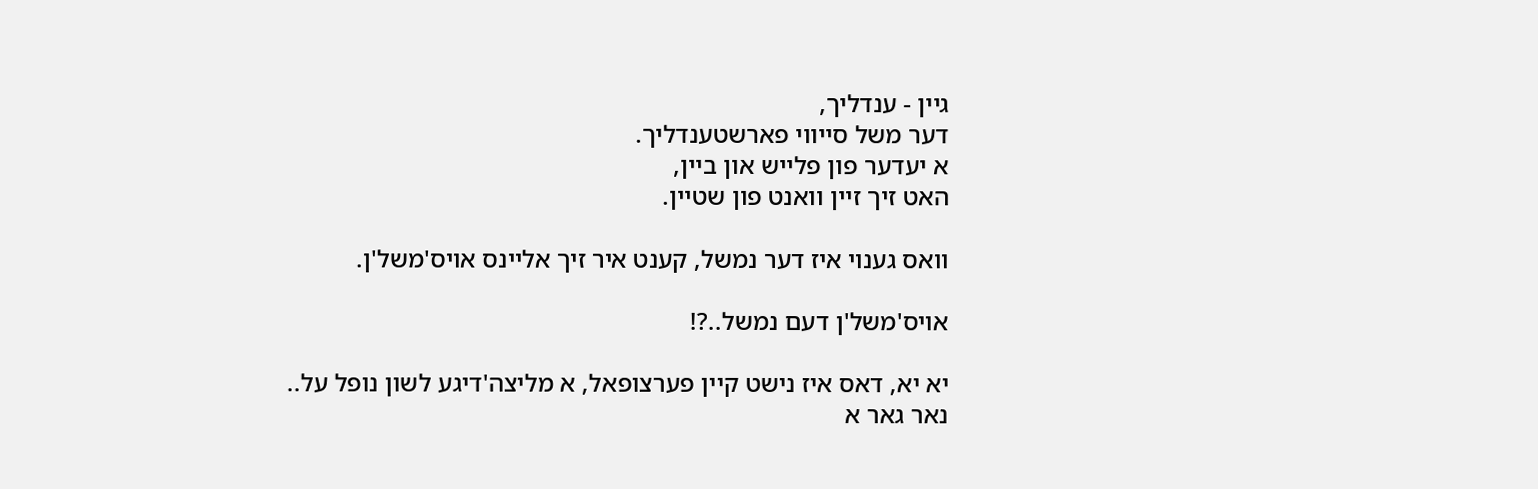גיין - ענדליך,
דער משל סייווי פארשטענדליך.
א יעדער פון פלייש און ביין,
האט זיך זיין וואנט פון שטיין.

וואס גענוי איז דער נמשל, קענט איר זיך אליינס אויס'משל'ן.

אויס'משל'ן דעם נמשל..?!

יא יא, דאס איז נישט קיין פערצופאל, א מליצה'דיגע לשון נופל על..
נאר גאר א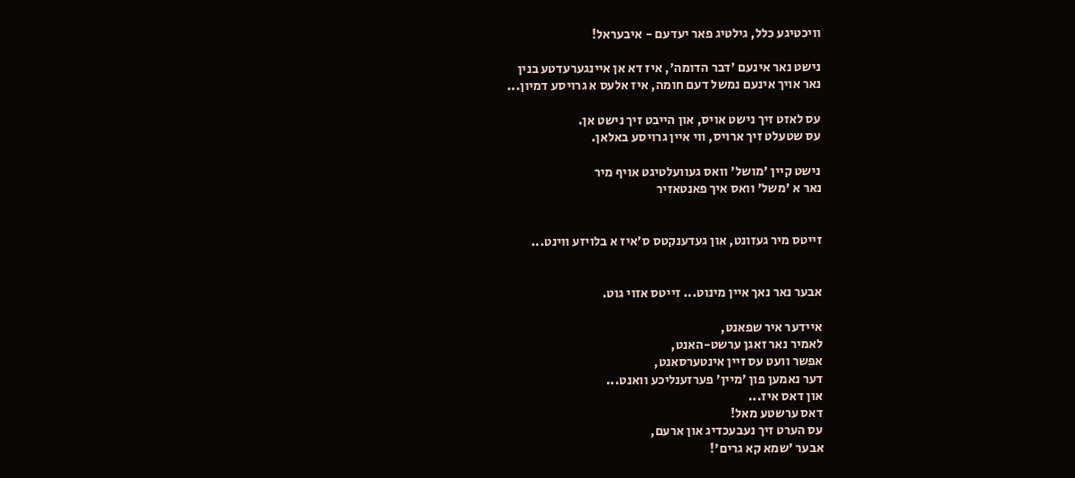וויכטיגע כלל, גילטיג פאר יעדעם - איבעראל!

נישט נאר אינעם 'דבר הדומה', איז דא אן איינגערעדטע בנין
נאר אויך אינעם נמשל דעם חומה, איז אלעס א גרויסע דמיון...

עס לאזט זיך נישט אויס, און הייבט זיך נישט אן.
עס שטעלט זיך ארויס, ווי איין גרויסע באלאן.

נישט קיין 'מושל' וואס געוועלטיגט אויף מיר
נאר א 'משל' וואס איך פאנטאזיר


זייטס מיר געזונט, און געדענקטס ס'איז א בלויזע ווינט...


אבער נאר נאך איין מינוט... זייטס אזוי גוט.

איידער איר שפאנט,
לאמיר נאר זאגן ערשט-האנט,
אפשר וועט עס זיין אינטערסאנט,
דער נאמען פון 'מיין' פערזענליכע וואנט...
און דאס איז...
דאס ערשטע מאל!
עס הערט זיך נעבעכדיג און ארעם,
אבער 'שמא קא גרים'!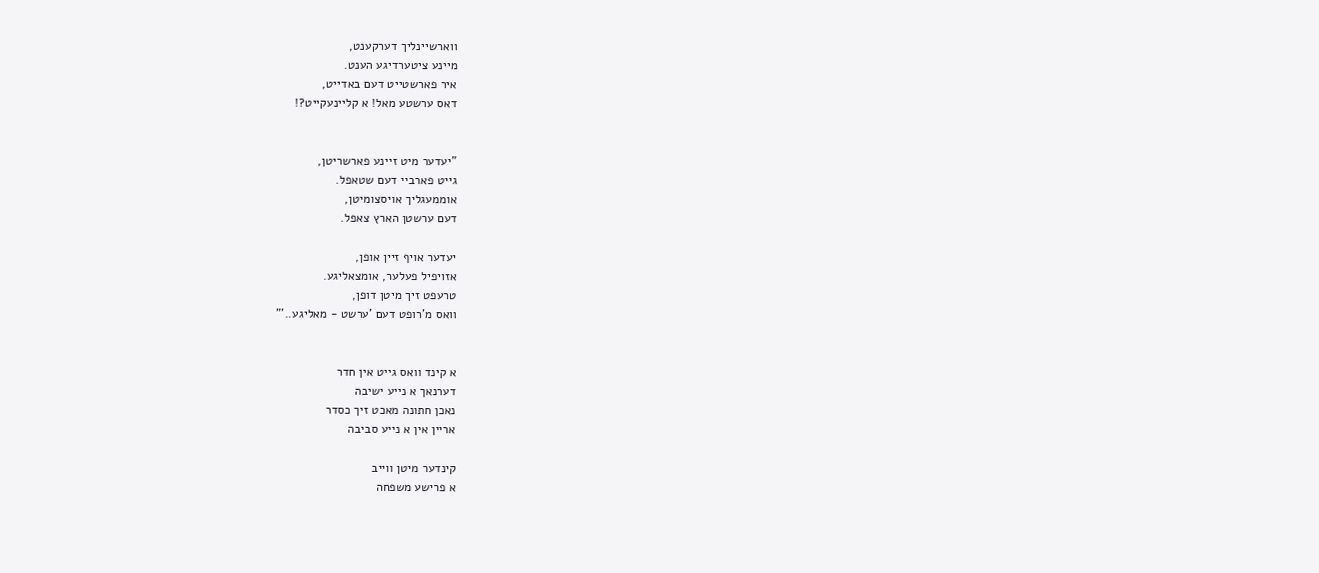ווארשיינליך דערקענט,
מיינע ציטערדיגע הענט.
איר פארשטייט דעם באדייט,
דאס ערשטע מאל! א קליינעקייט?!


"יעדער מיט זיינע פארשריטן,
גייט פארביי דעם שטאפל.
אוממעגליך אויסצומיטן,
דעם ערשטן הארץ צאפל.

יעדער אויף זיין אופן,
אזויפיל פעלער, אומצאליגע.
טרעפט זיך מיטן דופן,
וואס מ'רופט דעם 'ערשט - מאליגע..'"


א קינד וואס גייט אין חדר
דערנאך א נייע ישיבה
נאכן חתונה מאכט זיך כסדר
אריין אין א נייע סביבה

קינדער מיטן ווייב
א פרישע משפחה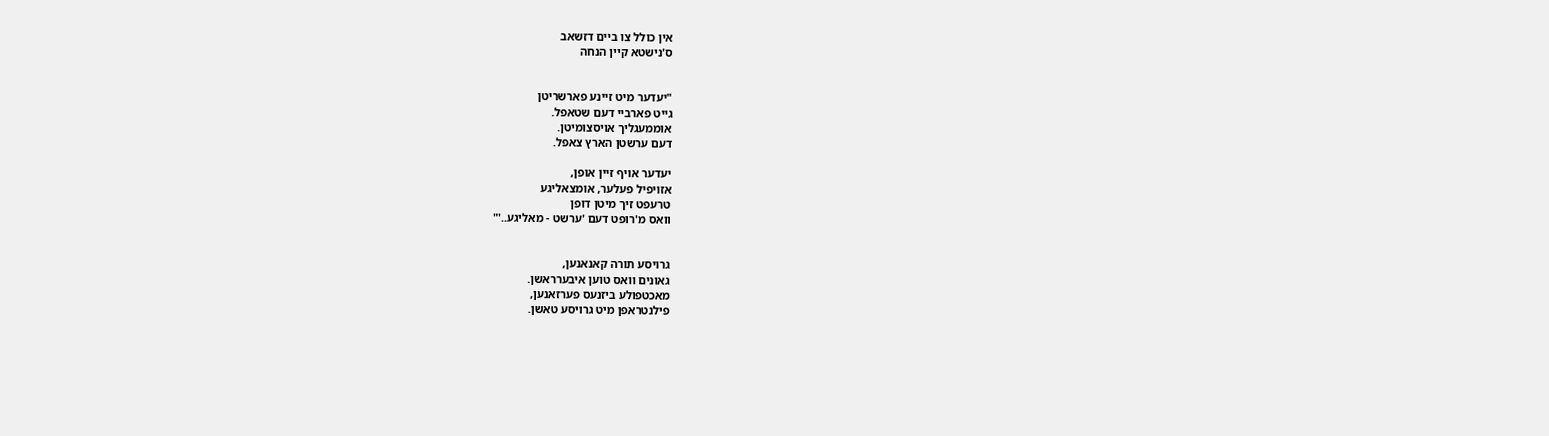אין כולל צו ביים דזשאב
ס'נישטא קיין הנחה


"יעדער מיט זיינע פארשריטן
גייט פארביי דעם שטאפל.
אוממעגליך אויסצומיטן.
דעם ערשטן הארץ צאפל.

יעדער אויף זיין אופן,
אזויפיל פעלער, אומצאליגע
טרעפט זיך מיטן דופן
וואס מ'רופט דעם 'ערשט - מאליגע..'"


גרויסע תורה קאנאנען,
גאונים וואס טוען איבערראשן.
מאכטפולע ביזנעס פערזאנען,
פילנטראפן מיט גרויסע טאשן.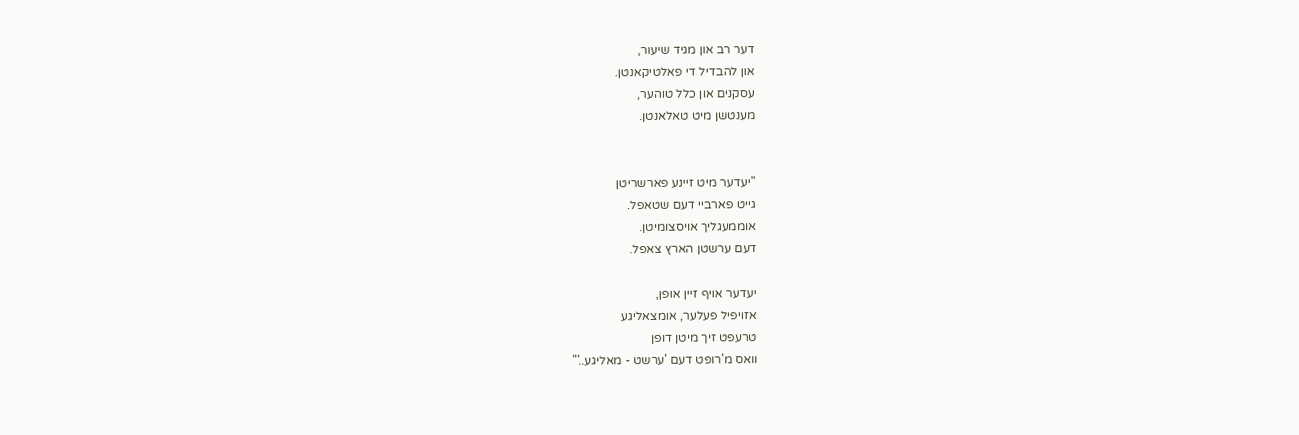דער רב און מגיד שיעור,
און להבדיל די פאלטיקאנטן.
עסקנים און כלל טוהער,
מענטשן מיט טאלאנטן.


"יעדער מיט זיינע פארשריטן
גייט פארביי דעם שטאפל.
אוממעגליך אויסצומיטן.
דעם ערשטן הארץ צאפל.

יעדער אויף זיין אופן,
אזויפיל פעלער, אומצאליגע
טרעפט זיך מיטן דופן
וואס מ'רופט דעם 'ערשט - מאליגע..'"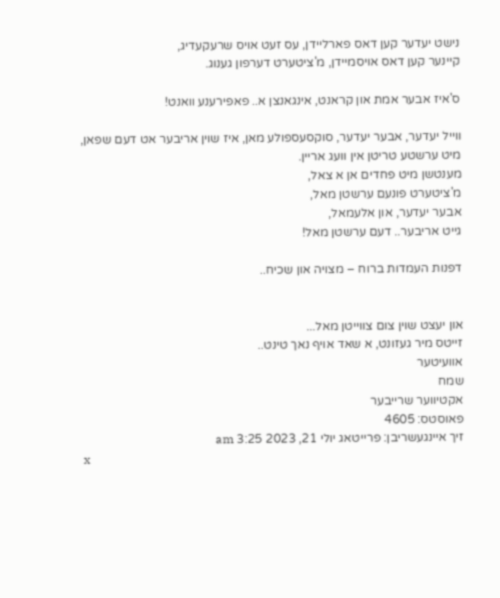נישט יעדער קען דאס פארליידן, עס זעט אויס שרעקעדיג,
קיינער קען דאס אויסמיידן, מ'ציטערט דערפון גענוג.

ס'איז אבער אמת און קראנט, אינגאנצן א.. פאפירענע וואנט!

ווייל יעדער, אבער יעדער, סוקסעספולע מאן, איז שוין אריבער אט דעם שפאן, מיט ערשטע טריטן אין וועג אריין.
מענטשן מיט פחדים אן א צאל,
מ'ציטערט פונעם ערשטן מאל,
אבער יעדער, און אלעמאל,
גייט אריבער.. דעם ערשטן מאל!

דפנות העמדות ברוח – מצויה און שכיח..


און יעצט שוין צום צווייטן מאל...
זייטס מיר געזונט, א שאד אויף נאך טינט..
אוועיטער
שמח
אקטיווער שרייבער
פאוסטס: 4605
זיך איינגעשריבן: פרייטאג יולי 21, 2023 3:25 am
x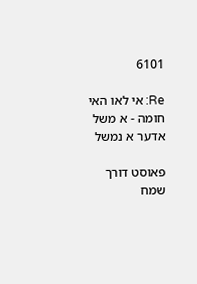6101

Re: אי לאו האי חומה - א משל אדער א נמשל

פאוסט דורך שמח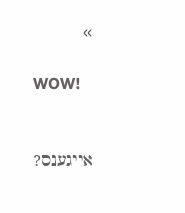»

WOW!


אייגענס?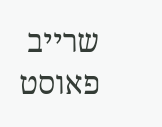שרייב פאוסט